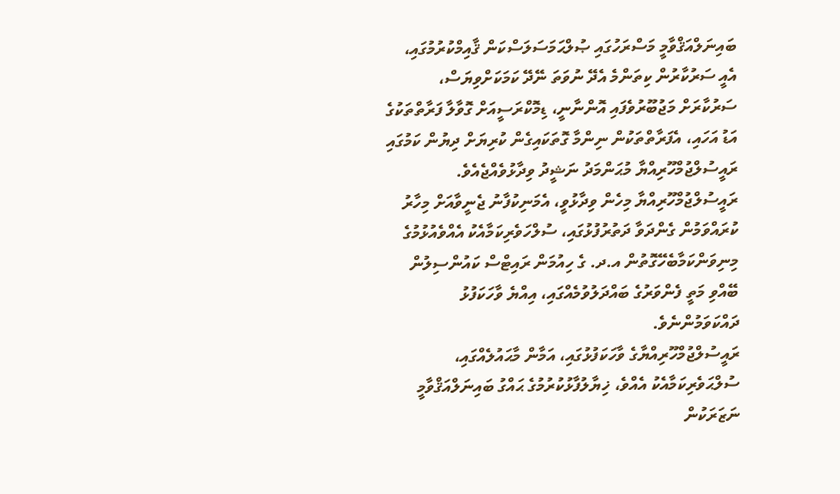ބައިނަލްއަޤްވާމީ މަސްރަހުގައި ޞުލްޙަމަސަލަސްކަން ޤާއިމްކުރުމުގައި، އެއީ ސަރުކާރުން ކިތަންމެ އެދޭ ނުވަތަ ނޭދޭ ކަމަކަށްވިޔަސް، ސަރުކާރަށް މަޖުބޫރުވެފައި އޮންނާނީ، ޑިމޮކްރަސީއަށް ގޮވާލާ ފަރާތްތަކުގެ އަޑު އަހައި، އެފަރާތްތަކުން ނިންމާ ގޮތަކައިގެން ކުރިޔަށް ދިޔުން ކަމުގައި ރައީސުލްޖުމްހޫރިއްޔާ މުޙަންމަދު ނަޝީދު ވިދާޅުވެއްޖެއެވެ. ރައީސުލްޖުމްހޫރިއްޔާ މިހެން ވިދާޅުވީ، އެމަނިކުފާނު ޖެނީވާއަށް މިހާރު ކުރައްވަމުން ގެންދަވާ ދަތުރުފުޅުގައި، ސުލްހަވެރިކަމާއެކު އެއްވެއުޅުމުގެ މިނިވަންކަމާބެހޭގޮތުން އ.ދ. ގެ ހިއުމަން ރައިޓްސް ކައުންސިލުން ބޭއްވި މަތީ ފެންވަރުގެ ބައްދަލުވުމެއްގައި، އިއްޔެ ވާހަކަފުޅު ދައްކަވަމުންނެވެ.
ރައީސުލްޖުމްހޫރިއްޔާގެ ވާހަކަފުޅުގައި، އަމާން މާޙައުލެއްގައި، ސުލްޙަވެރިކަމާއެކު އެއްވެ، ޚިޔާލުފާޅުކުރުމުގެ ޙައްގު ބައިނަލްއަޤްވާމީ ނަޒަރަކުން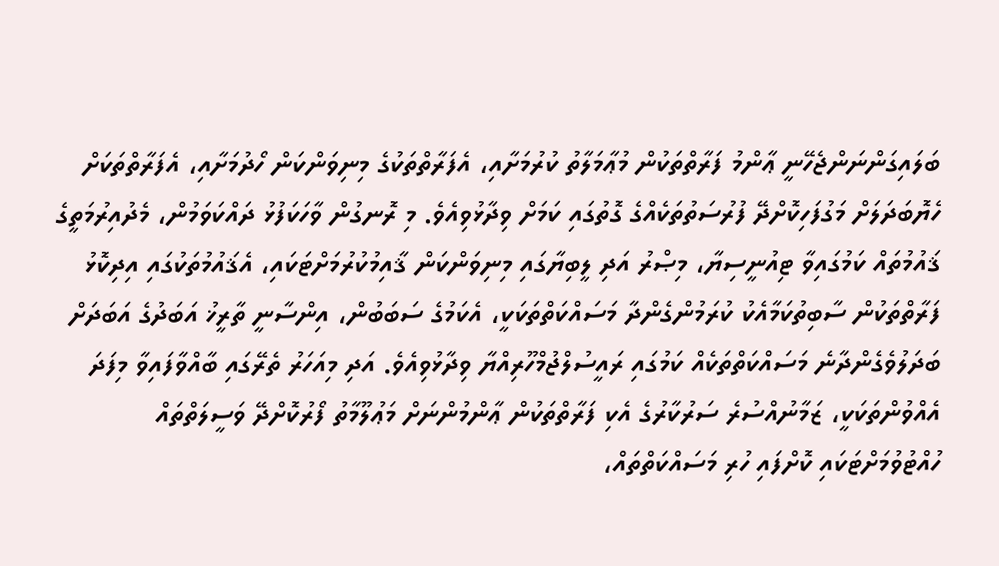ބަލައިގަންނަންޖެހޭނީ ޢާންމު ފަރާތްތަކުން މުޢާމަލާތު ކުރުމަށާއި، އެފަރާތްތަކުގެ މިނިވަންކަން ހޯދުމަށާއި، އެފަރާތްތަކަށް ހެޔޮބަދަލަށް މަގުފަހިކޮށްދޭ ފުރުސަތުތަކެއްގެ ގޮތުގައި ކަމަށް ވިދާޅުވިއެވެ. މި ރޮނގުން ވާހަކަފުޅު ދައްކަވަމުން، މެދުއިރުމަތީގެ ޤައުމުތައް ކަމުގައިވާ ޓިއުނީސިޔާ، މިޞްރު އަދި ލީބިޔާގައި މިނިވަންކަން ޤާއިމުކުރުމަށްޓަކައި، އެޤައުމުތަކުގައި އިދިކޮޅު ފަރާތްތަކުން ސާބިތުކަމާއެކު ކުރަމުންގެންދާ މަސައްކަތްތަކަކީ، އެކަމުގެ ސަބަބުން، އިންސާނީ ތާރީޚު އަބަދުގެ އަބަދަށް ބަދަލުވެގެންދާނެ މަސައްކަތްތަކެއް ކަމުގައި ރައީސުލްޖުމްހޫރިއްޔާ ވިދާޅުވިއެވެ. އަދި މިއަހަރު ތެރޭގައި ބާއްވާފައިވާ މިފަދަ އެއްވުންތަކަކީ، ޒަމާނުއްސުރެ ސަރުކާރުގެ އެކި ފަރާތްތަކުން ޢާންމުންނަށް މަޢުލޫމާތު ފޯރުކޮށްދޭ ވަސީލަތްތައް ހުއްޓުވުމަށްޓަކައި ކޮށްފައި ހުރި މަސައްކަތްތައް،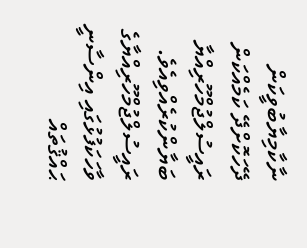ނާކާމިޔާބުވީކަން ދޭހަކޮށްދޭ ކަމެއްކަން ރައީސުލްޖުމްހޫރިއްޔާ ބަޔާންކުރެއްވިއެވެ.
ރައީސުލްޖުމްހޫރިއްޔާގެ ވާހަކަފުޅުގައި އިންސާނީ ޙައްޤުތައް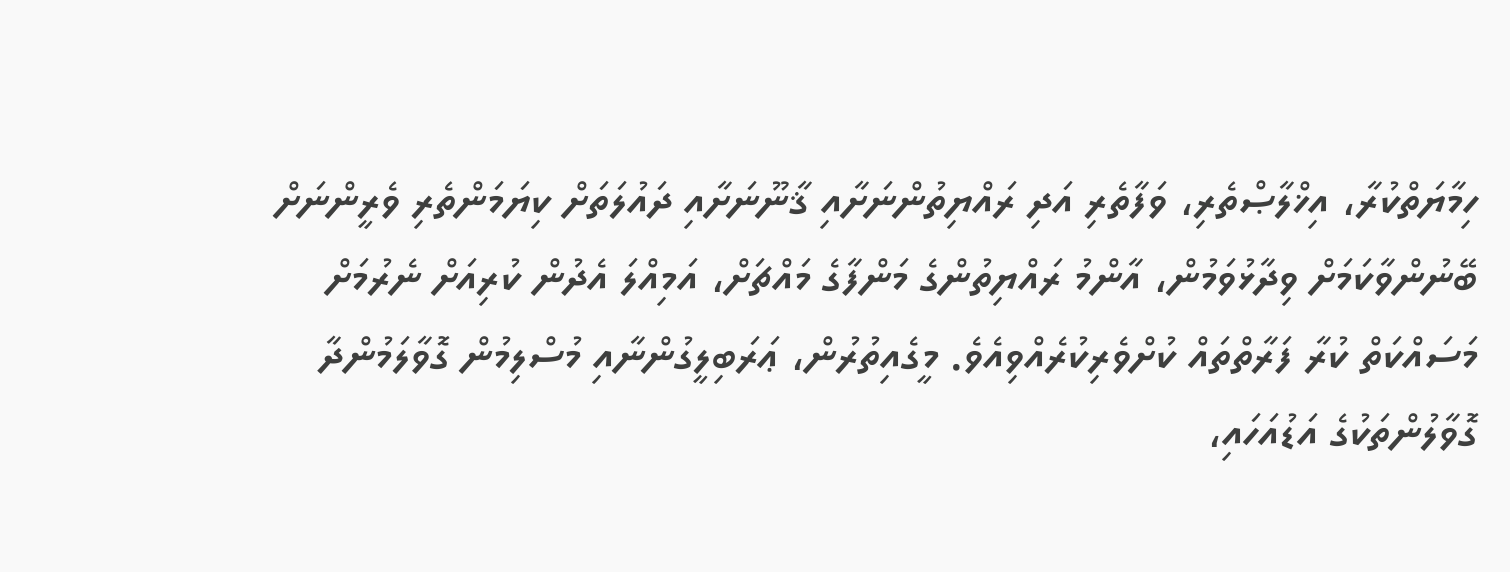ހިމާޔަތްކުރާ، އިޚްލާޞްތެރި، ވަފާތެރި އަދި ރައްޔިތުންނަށާއި ޤާނޫނަށާއި ދައުލަތަށް ކިޔަމަންތެރި ވެރީންނަށް ބޭނުންވާކަމަށް ވިދާޅުވަމުން، އާންމު ރައްޔިތުންގެ މަންފާގެ މައްޗަށް، އަމިއްލަ އެދުން ކުރިއަށް ނެރުމަށް މަސައްކަތް ކުރާ ފަރާތްތައް ކުށްވެރިކުރެއްވިއެވެ. މީގެއިތުރުން، ޢަރަބިލީގުންނާއި މުސްލިމުން ގޮވާލަމުންދާ ގޮވާލުންތަކުގެ އަޑުއަހައި،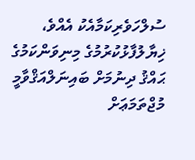ސުލްހަވެރިކަމާއެކު އެއްވެ، ޚިޔާލުފާޅުކުރުމުގެ މިނިވަންކަމުގެ ޙައްޤު ދިނުމަށް ބައިނަލްއަޤްވާމީ މުޖްތަމަޢަށް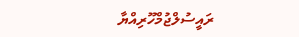ރައީސުލްޖުމްހޫރިއްޔާ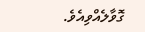ގޮވާލެއްވިއެވެ.